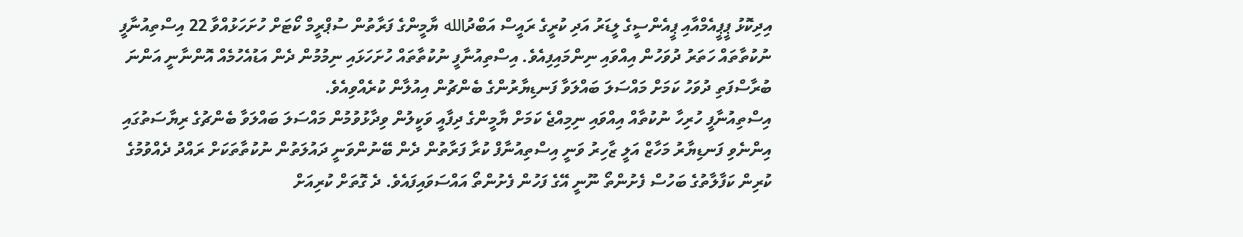އިދިކޮޅު ޕީޕީއެމްއާއި ޕީއެންސީގެ ލީޑަރު އަދި ކުރީގެ ރައީސް އަބްދުالله ޔާމީންގެ ފަރާތުން ސުޕްރީމް ކޯޓަށް ހުށަހަޅުއްވާ 22 އިސްތިއުނާފީ ނުކުތާތައް ހަތަރު ދުވަހުން އިއްވައި ނިންމައިފިއެވެ. އިސްތިއުނާފީ ނުކުތާތައް ހުށަހަޅައި ނިމުމުން ދެން އަޑުއެހުމެއް އޮންނާނީ އަންނަ ބުރާސްފަތި ދުވަހު ކަމަށް މައްސަލަ ބައްލަވާ ފަނޑިޔާރުންގެ ބެންޗުން އިއުލާން ކުރެއްވިއެވެ.
އިސްތިއުނާފީ ހުރިހާ ނުކުތާއް އިއްވައި ނިމިއްޖެ ކަމަށް ޔާމީންގެ ދިފާއީ ވަކީލުން ވިދާޅުވުމުން މައްސަލަ ބައްލަވާ ބެންޗުގެ ރިޔާސަތުގައި އިންނެވި ފަނޑިޔާރު މަހާޒް އަލީ ޒާހިރު ވަނީ އިސްތިއުނާފް ކުރާ ފަރާތުން ދެން ބޭނުންވަނީ ދައުލަތުން ނުކުތާތަކަށް ރައްދު ދެއްވުމުގެ ކުރިން ކަފާލާތުގެ ބަހުސް ފެށުންތޯ ނޫނީ އޭގެ ފަހުން ފެށުންތޯ އައްސަވައިފައެވެ. ދެ ގޮތަށް ކުރިއަށް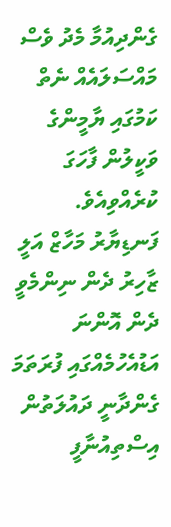ގެންދިއުމާ މެދު ވެސް މައްސަލައެއް ނެތް ކަމުގައި ޔާމީންގެ ވަކީލުން ފާހަގަ ކުރެއްވިއެވެ.
ފަނޑިޔާރު މަހާޒް އަލީ ޒާހިރު ދެން ނިންމެވީ ދެން އޮންނަ އަޑުއެހުމެއްގައި ފުރަތަމަ ގެންދާނީ ދައުލަތުން އިސްތިއުނާފީ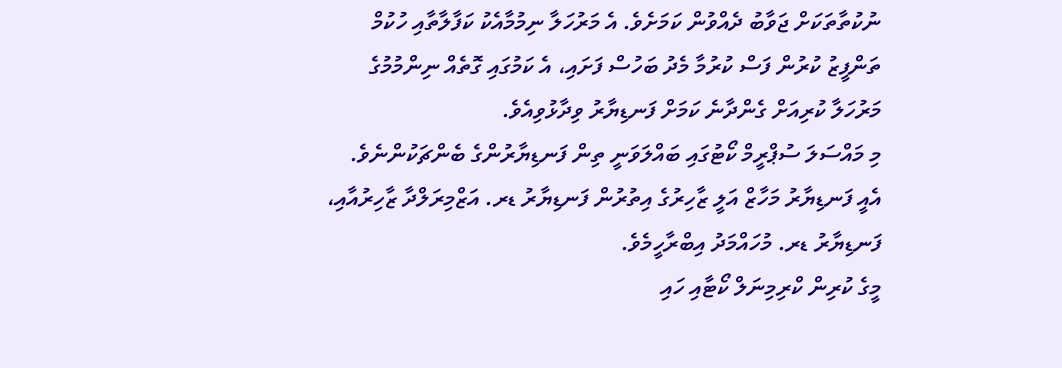ނުކުތާތަކަށް ޖަވާބު ދެއްވުން ކަމަށެވެ. އެ މަރުހަލާ ނިމުމާއެކު ކަފާލާތާއި ހުކުމް ތަންފީޒު ކުރުން ފަސް ކުރުމާ މެދު ބަހުސް ފަށައި، އެ ކަމުގައި ގޮތެއް ނިންމުމުގެ މަރުހަލާ ކުރިއަށް ގެންދާނެ ކަމަށް ފަނޑިޔާރު ވިދާޅުވިއެވެ.
މި މައްސަލަ ސުޕްރީމް ކޯޓުގައި ބައްލަވަނީ ތިން ފަނޑިޔާރުންގެ ބެންޗަކުންނެވެ. އެއީ ފަނޑިޔާރު މަހާޒް އަލީ ޒާހިރުގެ އިތުރުން ފަނޑިޔާރު ޑރ. އަޒްމިރަލްދާ ޒާހިރުއާއި، ފަނޑިޔާރު ޑރ. މުހައްމަދު އިބްރާހީމެވެ.
މީގެ ކުރިން ކްރިމިނަލް ކޯޓާއި ހައި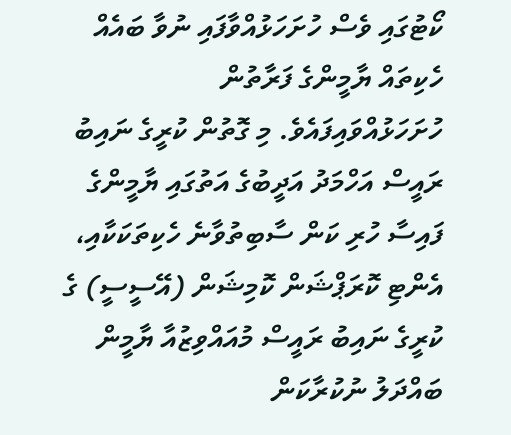ކޯޓުގައި ވެސް ހުށަހަޅުއްވާފައި ނުވާ ބައެއް ހެކިތައް ޔާމީންގެ ފަރާތުން ހުށަހަޅުއްވައިފައެވެ. މި ގޮތުން ކުރީގެ ނައިބު ރައީސް އަހްމަދު އަދީބުގެ އަތުގައި ޔާމީންގެ ފައިސާ ހުރި ކަން ސާބިތުވާނެ ހެކިތަކަކާއި، އެންޓި ކޮރަޕްޝަން ކޮމިޝަން (އޭސީސީ) ގެ ކުރީގެ ނައިބު ރައީސް މުއައްވިޒުއާ ޔާމީން ބައްދަލު ނުކުރާކަން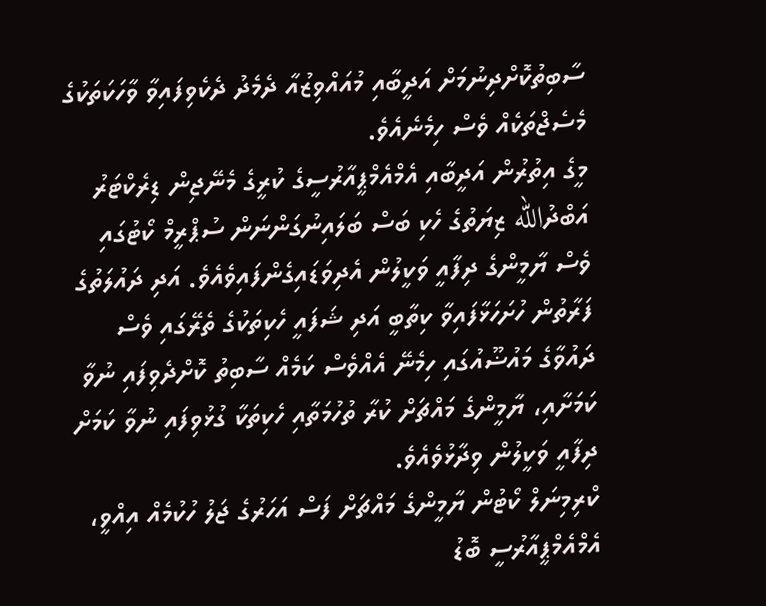ސާބިތުކޮށްދިނުމަށް އަދީބާއި މުއައްވިޒުއާ ދެމެދު ދެކެވިފައިވާ ވާހަކަތަކުގެ މެސެޖްތަކެއް ވެސް ހިމެނެއެވެ.
މީގެ އިތުރުން އަދީބާއި އެމްއެމްޕީއާރުސީގެ ކުރީގެ މެނޭޖިން ޑިރެކްޓަރު އަބްދުالله ޒިޔަތުގެ ހެކި ބަސް ބަލައިނުގަންނަން ސުޕްރީމް ކޯޓުގައި ވެސް ޔާމީންގެ ދިފާއީ ވަކީލުން އެދިވަޑައިގެންފައިވެއެވެ. އަދި ދައުލަތުގެ ފަރާތުން ހުށަހަޅާފައިވާ ކިތާބީ އަދި ޝަފައީ ހެކިތަކުގެ ތެރޭގައި ވެސް ދައުވާގެ މައުޟޫއުގައި ހިމެނޭ އެއްވެސް ކަމެއް ސާބިތު ކޮށްދެވިފައި ނުވާ ކަމަށާއި، ޔާމީންގެ މައްޗަށް ކުރާ ތުހުމަތާއި ހެކިތަކާ ގުޅުވިފައި ނުވާ ކަމަށް ދިފާއީ ވަކީލުން ވިދާޅުވެއެވެ.
ކްރިމިނަލް ކޯޓުން ޔާމީންގެ މައްޗަށް ފަސް އަހަރުގެ ޖަލު ހުކުމެއް އިއްވީ، އެމްއެމްޕީއާރުސީ ބޮޑު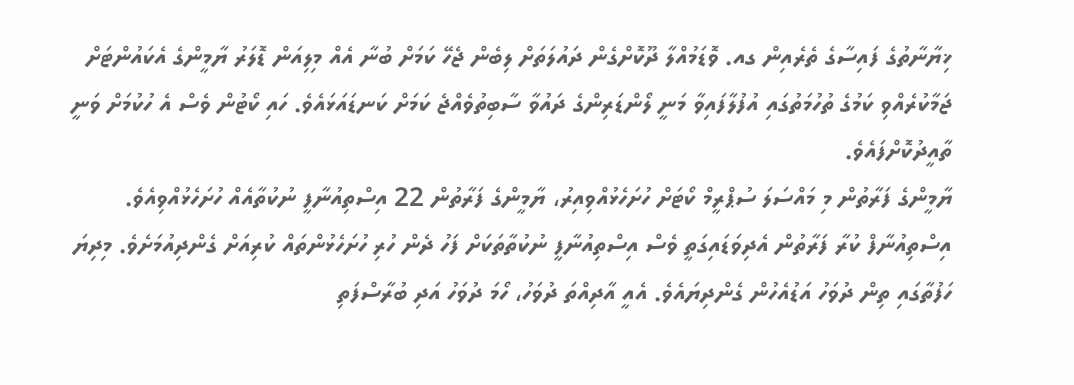ޚިޔާނާތުގެ ފައިސާގެ ތެރެއިން ގއ. ވޮޑަމުއްލާ ދޫކޮށްގެން ދައުލަތަށް ލިބެން ޖެހޭ ކަމަށް ބުނާ އެއް މިލިއަން ޑޮލަރު ޔާމީންގެ އެކައުންޓަށް ޖަމާކުރެއްވި ކަމުގެ ތުހުމަތުގައި އުފުލާފައިވާ މަނީ ލޯންޑަރިންގެ ދައުވާ ސާބިތުވެއްޖެ ކަމަށް ކަނޑައަޅައެވެ. ހައި ކޯޓުން ވެސް އެ ހުކުމަށް ވަނީ ތާއީދުކޮށްފައެވެ.
ޔާމީންގެ ފަރާތުން މި މައްސަލަ ސުޕްރީމް ކޯޓަށް ހުށަހެޅުއްވިއިރު، ޔާމީންގެ ފަރާތުން 22 އިސްތިއުނާފީ ނުކުތާއެއް ހުށަހެޅުއްވިއެވެ. އިސްތިއުނާފް ކުރާ ފަރާތުން އެދިވަޑައިގަތީ ވެސް އިސްތިއުނާފީ ނުކުތާތަކަށް ފަހު ދެން ހުރި ހުށަހެޅުންތައް ކުރިއަށް ގެންދިއުމަށެވެ. މިދިޔަ ހަފުތާގައި ތިން ދުވަހު އަޑުއެހުން ގެންދިޔައެވެ. އެއީ އާދިއްތަ ދުވަހު، ހޯމަ ދުވަހު އަދި ބުރާސްފަތި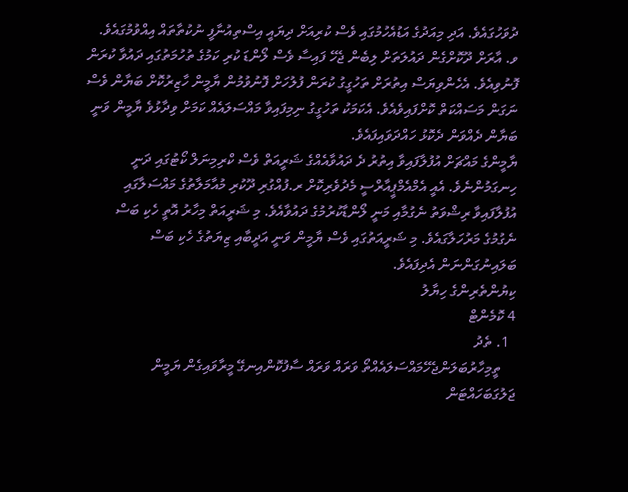ދުވަހުގައެވެ. އަދި މިއަދުގެ އަޑުއެހުމުގައި ވެސް ކުރިއަށް ދިޔައީ އިސްތިއުނާފީ ނުކުތާތައް އިއްވުމުގައެވެ.
ވ. އާރަށް ދޫކޮށްގެން ދައުލަތަށް ލިބެން ޖެހޭ ފައިސާ ވެސް ލޯންޑަ ކުރި ކަމުގެ ތުހުމަތުގައި ދައުވާ ކުރަން ފޮނުވިއެވެ. އެހެންވިޔަސް އިތުރަށް ތަހުގީގު ކުރަން ފުލުހަށް ފޮނުވުމުން ޔާމީން ހާޒިރުކޮށް ބަޔާން ވެސް ނަގަން މަސައްކަތް ކޮށްފައިވެއެވެ. އެކަމަކު ތަހުގީގު ނިމިފައިވާ މައްސަލައެއް ކަމަށް ވިދާޅުވެ ޔާމީން ވަނީ ބަޔާން ދެއްވަން ދެކޮޅު ހައްދަވައިފައެވެ.
ޔާމީންގެ މައްޗަށް އުފުލާފައިވާ އިތުރު ދެ ދައުވާއެއްގެ ޝަރީއަތް ވެސް ކްރިމިނަލް ކޯޓުގައި ދަނީ ހިނގަމުންނެވެ. އެއީ އެމްއެމްޕީއާރްސީ މެދުވެރިކޮށް ރ.ފުއްގުރި ދޫކުރި މުއާމަލާތުގެ މައްސަލާގައި އުފުލާފައިވާ ރިޝްވަތު ނެގުމާއި މަނީ ލޯންޑާކުރުމުގެ ދައުވާއެވެ. މި ޝަރީއަތް މިހާރު އޮތީ ހެކި ބަސް ނެގުމުގެ މަރުހަލާގައެވެ. މި ޝަރީއަތުގައި ވެސް ޔާމީން ވަނީ އަދީބާއި ޒިޔަތުގެ ހެކި ބަސް ބަލައިނުގަންނަން އެދިފައެވެ.
ކިޔުންތެރިންގެ ހިޔާލު
4 ކޮމެންޓް
  1. ތެދު
    ތީމިހާރުބަލަންޖެހޭމައްސަލައެއްތޯ ވަރައް ވަރައް ސާފުކޮންއިނގޭ މީރާވައިގެން ޔަމީން ޖަލުގަބަހައްޓަން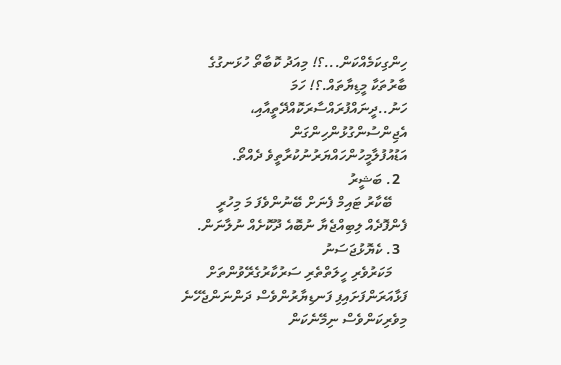ހިންގިކަމެއްކަން...؟! މިއަދު ކޮބާތޯ ހުޅަނގުގެ ބާރުތަކާ މީޑިޔާތައް.؟! ހަމަ ހަނު..ދީނައްފުރައްސާރަކޮއްދޭތީއާއި، އެޖިންސުންގުޅުންހިންގަން އަޑުއުފުލާމީހުންހައްޔަރުނުކުރާތީވެ ދެއްތޯ.
  2. ބަޝީރު
    ބޭކާރު ޓައިމް ފެނަށް ބޭނުންވެފަ މަ މިހުރީ ފެންފޮދެއް ލިބިއްޖެޔާ ނުބޮއެ ދޫކޮށެއް ނުލާނަން.
  3. ކެޔޮޅުޖަސަނު
    މަކަރުވެރި ހީލަތްތެރި ސަރުކާރުގެރޭވުންތަށް ފަޅާއަރަންފަށައިފި ފަނޑިޔާރުންވެސް ދަންނަންޖެހޭނެ މިވެރިކަންވެސް ނިމޭނެކަން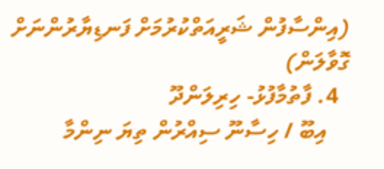(އިންސާފުން ޝަރީއަތްކުރުމަށް ފަނޑިޔާރުންނަށް ގޮވާލަން)
  4. ފާތުމާފުޅު- ހިރިލަންދޫ
    އިބޫ / ހިސާނޫ ސިއްރުން ތިޔަ ނިންމާ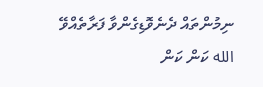ނިމުންތައް ދެނެވޮޑިގެންވާ ފަރާތެއްވޭ الله ކަން ކަން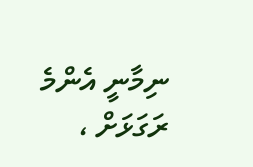ނިމާނީ އެންމެ ރަގަޅަށް ،